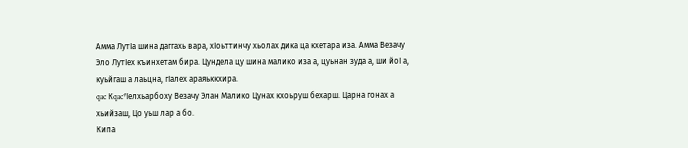Амма ЛутІа шина даггахь вара, хІоьттинчу хьолах дика ца кхетара иза. Амма Везачу Эло ЛутІех къинхетам бира. Цундела цу шина малико иза а, цуьнан зуда а, ши йоІ а, куьйгаш а лаьцна, гІалех араяьккхира.
qac Кqac*Іелхьарбоху Везачу Элан Малико Цунах кхоьруш бехарш. Царна гонах а хьийзаш, Цо уьш лар а бо.
Кипа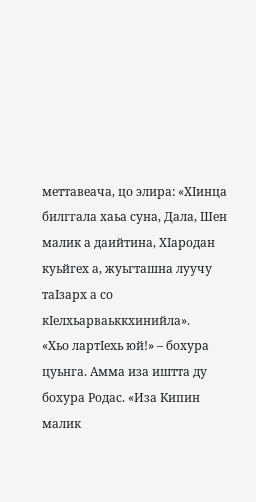меттавеача, цо элира: «ХІинца билггала хаьа суна, Дала, Шен малик а даийтина, ХІародан куьйгех а, жуьгташна луучу таІзарх а со кІелхьарваьккхинийла».
«Хьо лартІехь юй!» – бохура цуьнга. Амма иза иштта ду бохура Родас. «Иза Кипин малик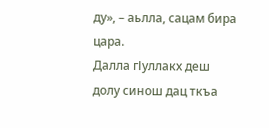ду», – аьлла, сацам бира цара.
Далла гІуллакх деш долу синош дац ткъа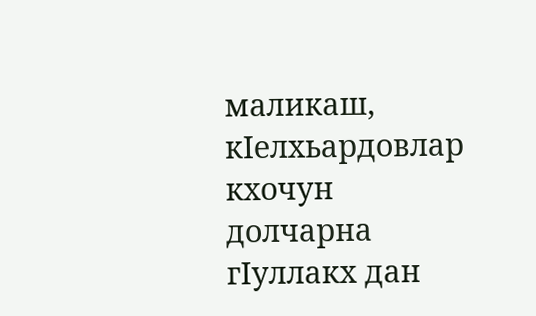маликаш, кІелхьардовлар кхочун долчарна гІуллакх дан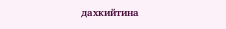дахкийтина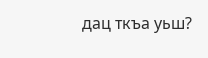дац ткъа уьш?